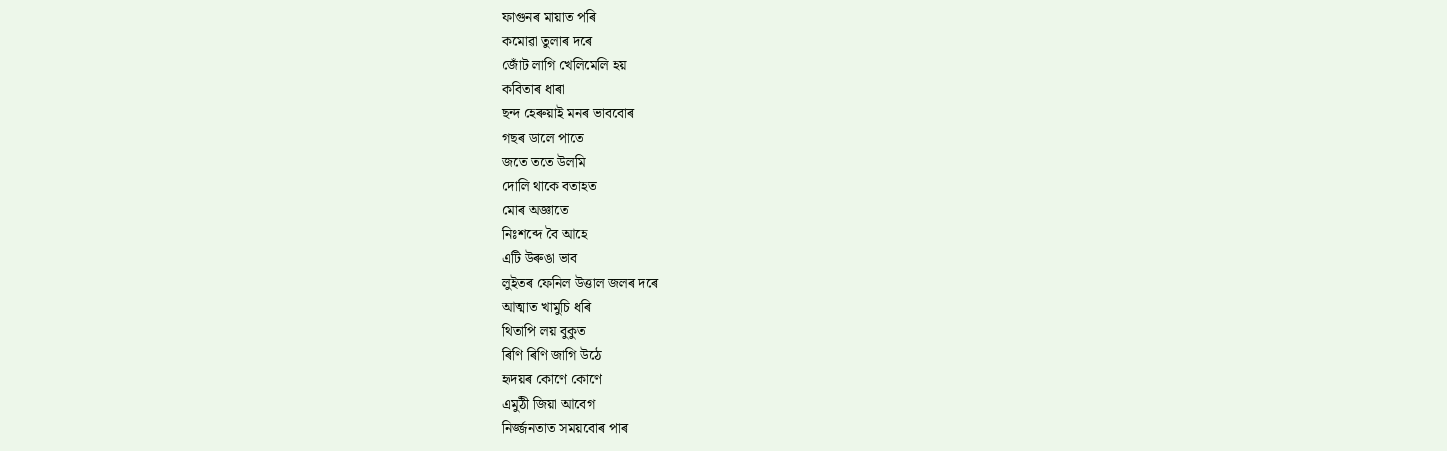ফাগুনৰ মায়াত পৰি
কমোৱা তুলাৰ দৰে
জোঁট লাগি খেলিমেলি হয়
কবিতাৰ ধাৰা
ছন্দ হেৰুয়াই মনৰ ভাববোৰ
গছৰ ডালে পাতে
জতে ততে উলমি
দোলি থাকে বতাহত
মোৰ অজ্ঞাতে
নিঃশব্দে বৈ আহে
এটি উৰুঙা ভাব
লুইতৰ ফেনিল উত্তাল জলৰ দৰে
আত্মাত খামুচি ধৰি
থিতাপি লয় বুকুত
ৰিণি ৰিণি জাগি উঠে
হৃদয়ৰ কোণে কোণে
এমুঠী জিয়া আবেগ
নিৰ্জ্জনতাত সময়বোৰ পাৰ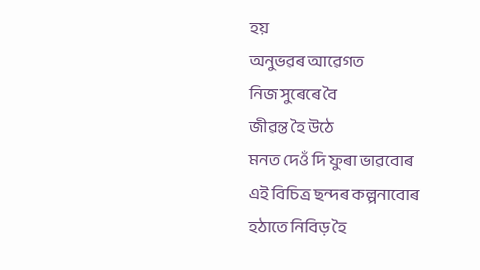হয়
অনুভৱৰ আৱেগত
নিজ সুৰেৰে বৈ
জীৱন্ত হৈ উঠে
মনত দেওঁ দি ফুৰা ভাৱবোৰ
এই বিচিত্ৰ ছন্দৰ কল্পনাবোৰ
হঠাতে নিবিড় হৈ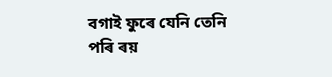বগাই ফুৰে যেনি তেনি
পৰি ৰয়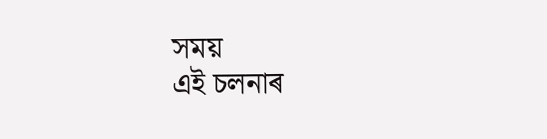সময়
এই চলনাৰ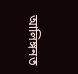আলিঙ্গনত